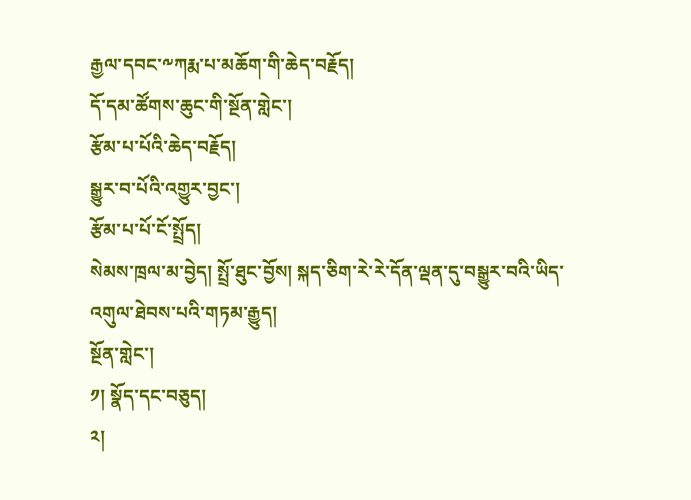རྒྱལ་དབང་༸ཀརྨ་པ་མཆོག་གི་ཆེད་བརྗོད།
དོ་དམ་ཚོགས་ཆུང་གི་སྔོན་གླེང་།
རྩོམ་པ་པོའི་ཆེད་བརྗོད།
སྒྱུར་བ་པོའི་འགྱུར་བྱང་།
རྩོམ་པ་པོ་ངོ་སྤྲོད།
སེམས་ཁྲལ་མ་བྱེད། སྤྲོ་ཐུང་བྱོས། སྐད་ཅིག་རེ་རེ་དོན་ལྡན་དུ་བསྒྱུར་བའི་ཡིད་འགུལ་ཐེབས་པའི་གཏམ་རྒྱུད།
སྔོན་གླེང་།
༡། སྣོད་དང་བཅུད།
༢།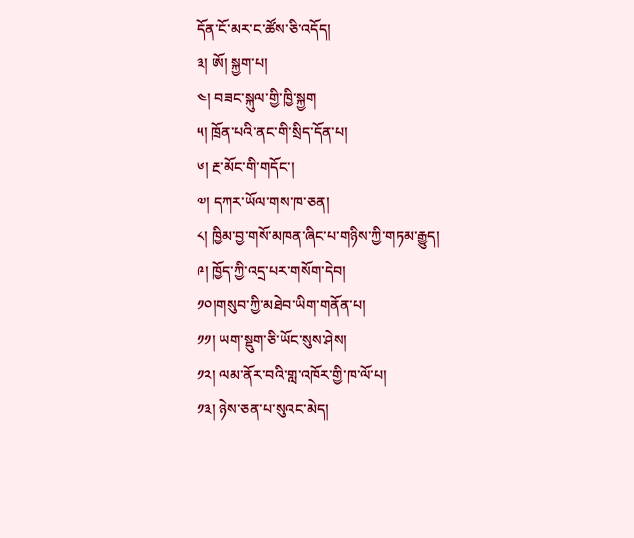དོན་ངོ་མར་ང་ཚོས་ཅི་འདོད།
༣། ཨོ། སྐྱག་པ།
༤། བཟང་སྐུལ་གྱི་ཁྱི་སྐྱག
༥། ཁྲོན་པའི་ནང་གི་སྲིད་དོན་པ།
༦། རྔ་མོང་གི་གདོང་།
༧། དཀར་ཡོལ་གས་ཁ་ཅན།
༨། ཁྱིམ་བྱ་གསོ་མཁན་ཞིང་པ་གཉིས་ཀྱི་གཏམ་རྒྱུད།
༩། ཁྱོད་ཀྱི་འདྲ་པར་གསོག་དེབ།
༡༠།གསུབ་ཀྱི་མཐེབ་ཡིག་གནོན་པ།
༡༡། ཡག་སྡུག་ཅི་ཡོང་སུས་ཤེས།
༡༢། ལམ་ནོར་བའི་གླ་འཁོར་གྱི་ཁ་ལོ་པ།
༡༣། ཉེས་ཅན་པ་སུའང་མེད།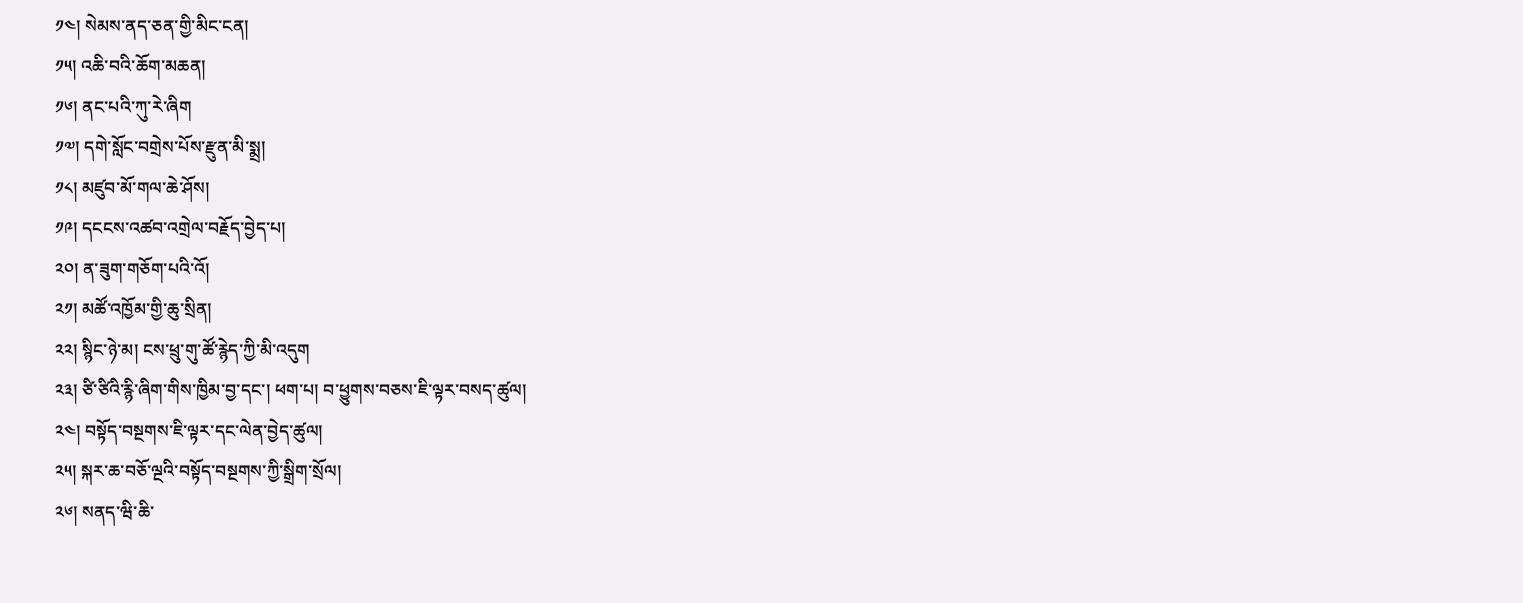༡༤། སེམས་ནད་ཅན་གྱི་མིང་ངན།
༡༥། འཆི་བའི་ཆོག་མཆན།
༡༦། ནང་པའི་ཀུ་རེ་ཞིག
༡༧། དགེ་སློང་བགྲེས་པོས་རྫུན་མི་སྨྲ།
༡༨། མཛུབ་མོ་གལ་ཆེ་ཤོས།
༡༩། དངངས་འཚབ་འགྲེལ་བརྗོད་བྱེད་པ།
༢༠། ན་ཟུག་གཅོག་པའི་འོ།
༢༡། མཚོ་འཁྱོམ་གྱི་ཆུ་སྲིན།
༢༢། སྙིང་ཉེ་མ། ངས་ཕྲུ་གུ་ཚོ་རྙེད་ཀྱི་མི་འདུག
༢༣། ཙི་ཙིའི་རྙི་ཞིག་གིས་ཁྱིམ་བྱ་དང་། ཕག་པ། བ་ཕྱུགས་བཅས་ཇི་ལྟར་བསད་ཚུལ།
༢༤། བསྟོད་བསྔགས་ཇི་ལྟར་དང་ལེན་བྱེད་ཚུལ།
༢༥། སྐར་ཆ་བཅོ་ལྔའི་བསྟོད་བསྔགས་ཀྱི་སྒྲིག་སྲོལ།
༢༦། སནད་ཝི་ཆི་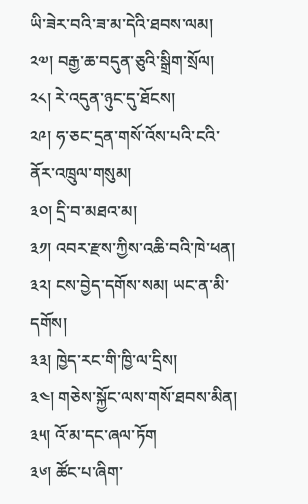ཡི་ཟེར་བའི་ཟ་མ་དེའི་ཐབས་ལམ།
༢༧། བརྒྱ་ཆ་བདུན་ཅུའི་སྒྲིག་སྲོལ།
༢༨། རེ་འདུན་ཉུང་དུ་ཐོངས།
༢༩། ཧ་ཅང་དྲན་གསོ་འོས་པའི་ངའི་ནོར་འཁྲུལ་གསུམ།
༣༠། དྲི་བ་མཐའ་མ།
༣༡། འབར་རྫས་ཀྱིས་འཆི་བའི་ཁེ་ཕན།
༣༢། ངས་བྱེད་དགོས་སམ། ཡང་ན་མི་དགོས།
༣༣། ཁྱེད་རང་གི་ཁྱི་ལ་དྲིས།
༣༤། གཅེས་སྐྱོང་ལས་གསོ་ཐབས་མིན།
༣༥། འོ་མ་དང་ཞལ་ཏོག
༣༦། ཚོང་པ་ཞིག་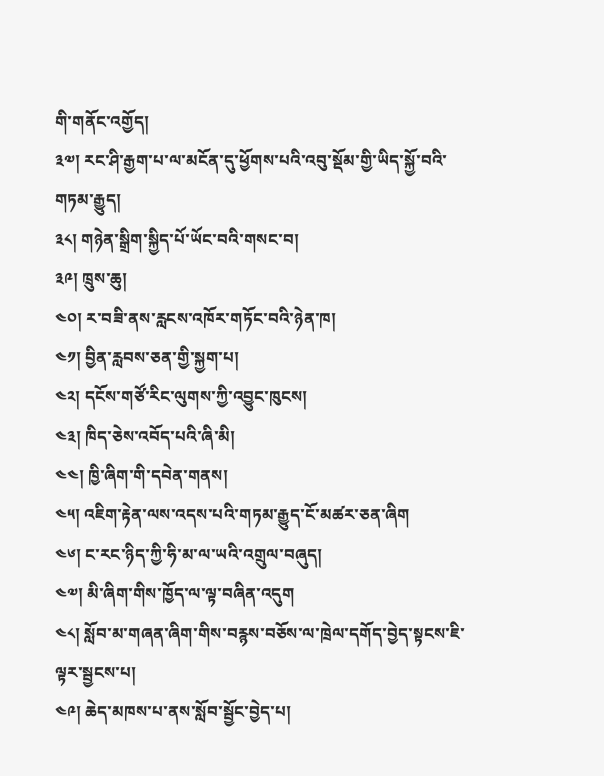གི་གནོང་འགྱོད།
༣༧། རང་ཤི་རྒྱག་པ་ལ་མངོན་དུ་ཕྱོགས་པའི་འབུ་སྡོམ་གྱི་ཡིད་སྐྱོ་བའི་གཏམ་རྒྱུད།
༣༨། གཉེན་སྒྲིག་སྐྱིད་པོ་ཡོང་བའི་གསང་བ།
༣༩། ཁྲུས་ཆུ།
༤༠། ར་བཟི་ནས་རླངས་འཁོར་གཏོང་བའི་ཉེན་ཁ།
༤༡། བྱིན་རླབས་ཅན་གྱི་སྐྱག་པ།
༤༢། དངོས་གཙོ་རིང་ལུགས་ཀྱི་འབྱུང་ཁུངས།
༤༣། ཁིད་ཅེས་འབོད་པའི་ཞི་མི།
༤༤། ཁྱི་ཞིག་གི་དབེན་གནས།
༤༥། འཇིག་རྟེན་ལས་འདས་པའི་གཏམ་རྒྱུད་ངོ་མཚར་ཅན་ཞིག
༤༦། ང་རང་ཉིད་ཀྱི་ཧི་མ་ལ་ཡའི་འགྲུལ་བཞུད།
༤༧། མི་ཞིག་གིས་ཁྱོད་ལ་ལྟ་བཞིན་འདུག
༤༨། སློབ་མ་གཞན་ཞིག་གིས་བརྙས་བཅོས་ལ་ཁྲེལ་དགོད་བྱེད་སྟངས་ཇི་ལྟར་སྦྱངས་པ།
༤༩། ཆེད་མཁས་པ་ནས་སློབ་སྦྱོང་བྱེད་པ།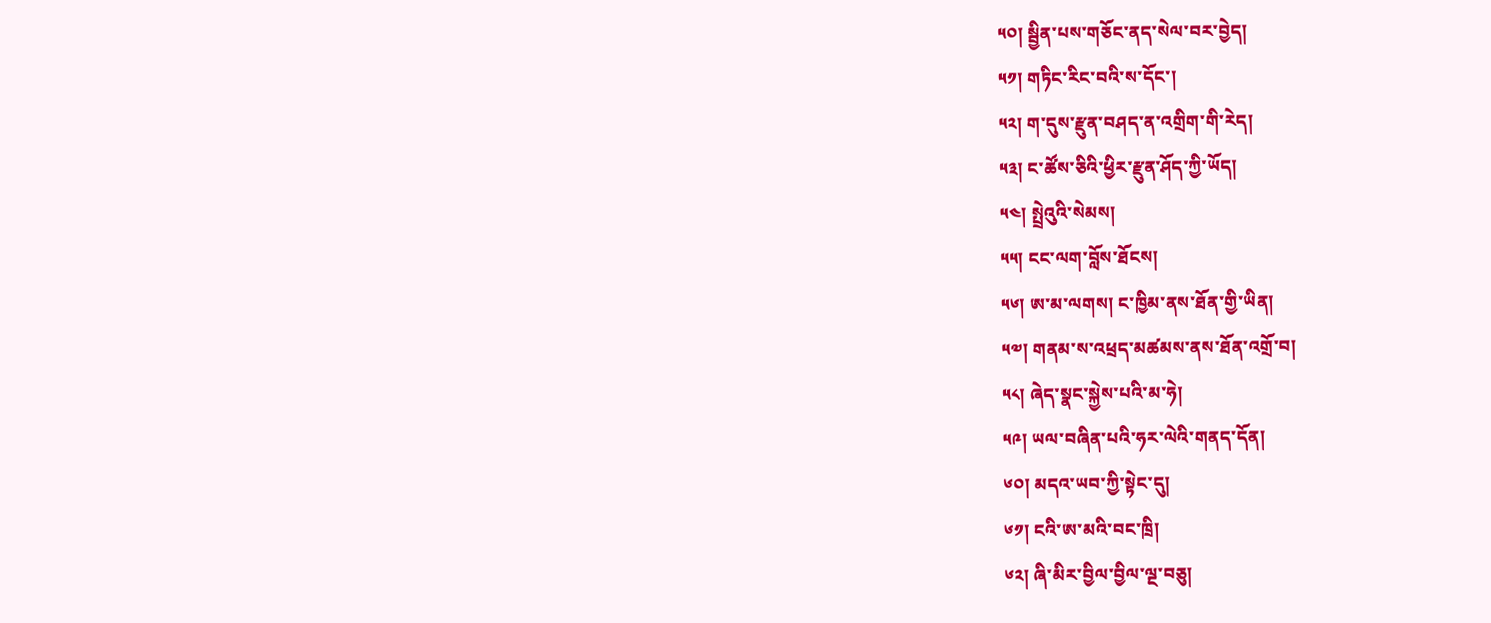༥༠། སྦྱིན་པས་གཅོང་ནད་སེལ་བར་བྱེད།
༥༡། གཏིང་རིང་བའི་ས་དོང་།
༥༢། ག་དུས་རྫུན་བཤད་ན་འགྲིག་གི་རེད།
༥༣། ང་ཚོས་ཅིའི་ཕྱིར་རྫུན་ཤོད་ཀྱི་ཡོད།
༥༤། སྤྲེའུའི་སེམས།
༥༥། ངང་ལག་བློས་ཐོངས།
༥༦། ཨ་མ་ལགས། ང་ཁྱིམ་ནས་ཐོན་གྱི་ཡིན།
༥༧། གནམ་ས་འཕྲད་མཚམས་ནས་ཐོན་འགྲོ་བ།
༥༨། ཞེད་སྣང་སྐྱེས་པའི་མ་ཧེ།
༥༩། ཡལ་བཞིན་པའི་ཧར་ལེའི་གནད་དོན།
༦༠། མདའ་ཡབ་ཀྱི་སྟེང་དུ།
༦༡། ངའི་ཨ་མའི་བང་ཁྲི།
༦༢། ཞི་མིར་བྱིལ་བྱིལ་ལྔ་བཅུ།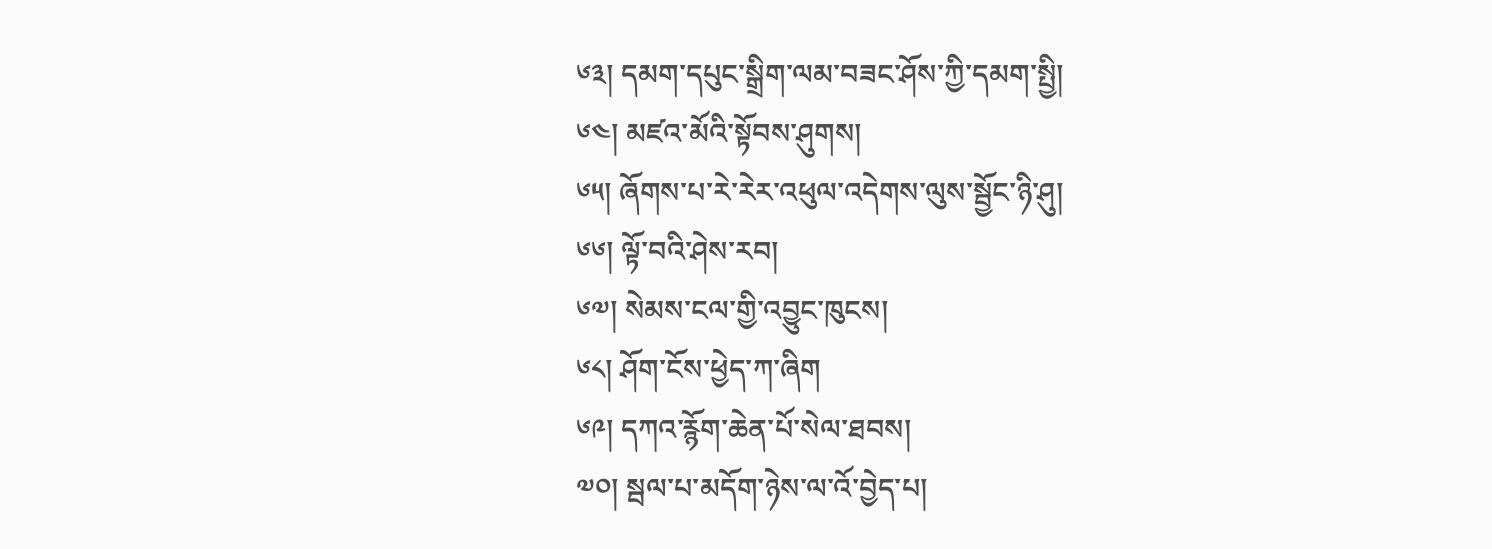༦༣། དམག་དཔུང་སྒྲིག་ལམ་བཟང་ཤོས་ཀྱི་དམག་སྤྱི།
༦༤། མཛའ་མོའི་སྟོབས་ཤུགས།
༦༥། ཞོགས་པ་རེ་རེར་འཕུལ་འདེགས་ལུས་སྦྱོང་ཉི་ཤུ།
༦༦། ལྟོ་བའི་ཤེས་རབ།
༦༧། སེམས་ངལ་གྱི་འབྱུང་ཁུངས།
༦༨། ཤོག་ངོས་ཕྱེད་ཀ་ཞིག
༦༩། དཀའ་རྙོག་ཆེན་པོ་སེལ་ཐབས།
༧༠། སྦལ་པ་མདོག་ཉེས་ལ་འོ་བྱེད་པ།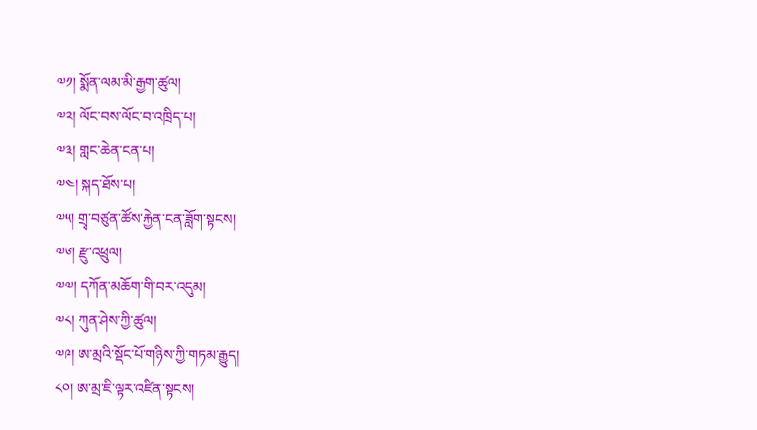༧༡། སྨོན་ལམ་མི་རྒྱག་ཚུལ།
༧༢། ལོང་བས་ལོང་བ་འཁྲིད་པ།
༧༣། གླང་ཆེན་ངན་པ།
༧༤། སྐད་ཐོས་པ།
༧༥། གྲྭ་བཙུན་ཚོས་རྐྱེན་ངན་ཟློག་སྟངས།
༧༦། རྫུ་འཕྲུལ།
༧༧། དཀོན་མཆོག་གི་བར་འདུམ།
༧༨། ཀུན་ཤེས་ཀྱི་ཚུལ།
༧༩། ཨ་མྲའི་སྡོང་པོ་གཉིས་ཀྱི་གཏམ་རྒྱུད།
༨༠། ཨ་མྲ་ཇི་ལྟར་འཛིན་སྟངས།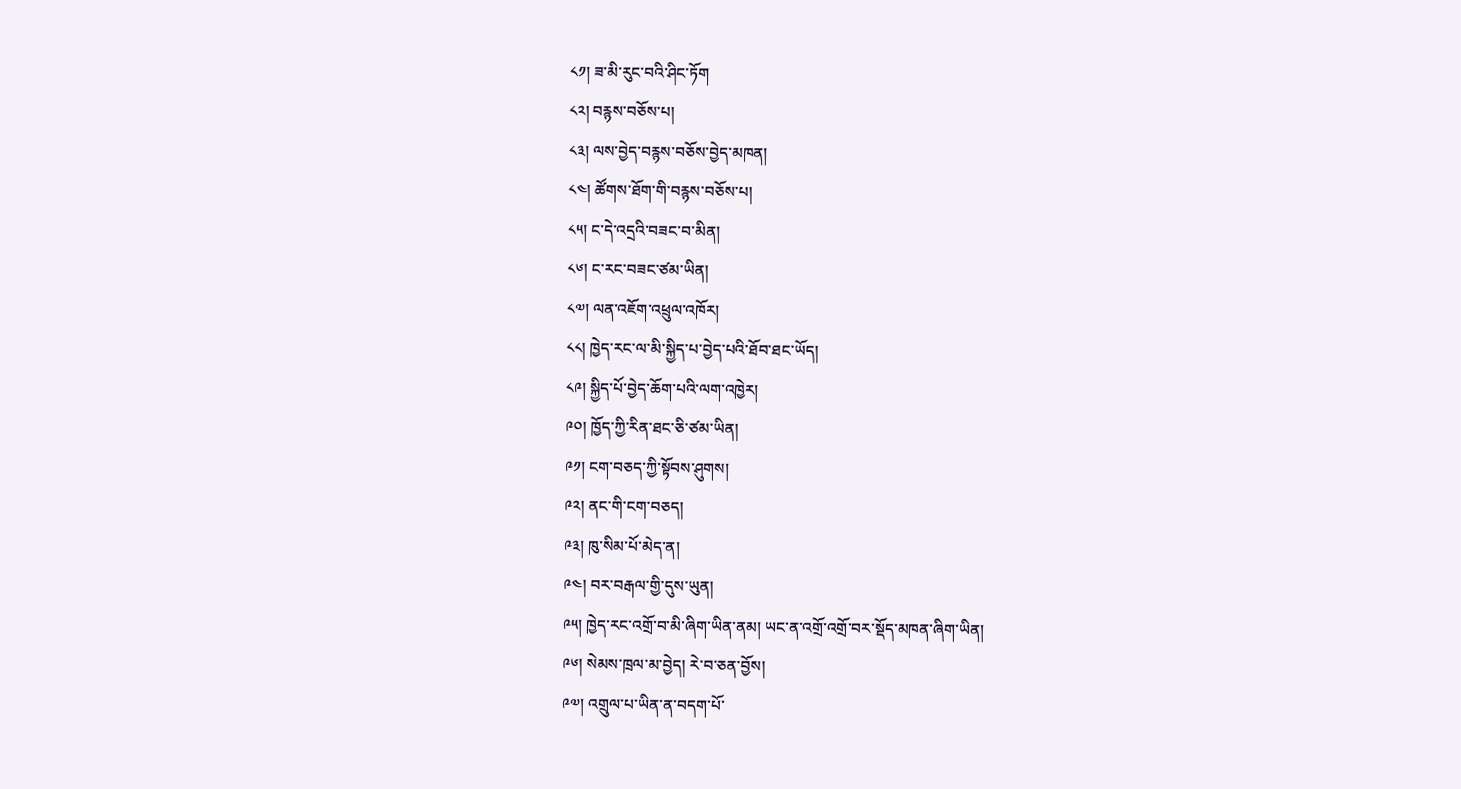༨༡། ཟ་མི་རུང་བའི་ཤིང་ཏོག
༨༢། བརྙས་བཅོས་པ།
༨༣། ལས་བྱེད་བརྙས་བཅོས་བྱེད་མཁན།
༨༤། ཚོགས་ཐོག་གི་བརྙས་བཅོས་པ།
༨༥། ང་དེ་འདྲའི་བཟང་བ་མིན།
༨༦། ང་རང་བཟང་ཙམ་ཡིན།
༨༧། ལན་འཇོག་འཕྲུལ་འཁོར།
༨༨། ཁྱེད་རང་ལ་མི་སྐྱིད་པ་བྱེད་པའི་ཐོབ་ཐང་ཡོད།
༨༩། སྐྱིད་པོ་བྱེད་ཆོག་པའི་ལག་འཁྱེར།
༩༠། ཁྱོད་ཀྱི་རིན་ཐང་ཅི་ཙམ་ཡིན།
༩༡། ངག་བཅད་ཀྱི་སྟོབས་ཤུགས།
༩༢། ནང་གི་ངག་བཅད།
༩༣། ཁུ་སིམ་པོ་མེད་ན།
༩༤། བར་བརྒལ་གྱི་དུས་ཡུན།
༩༥། ཁྱེད་རང་འགྲོ་བ་མི་ཞིག་ཡིན་ནམ། ཡང་ན་འགྲོ་འགྲོ་བར་སྡོད་མཁན་ཞིག་ཡིན།
༩༦། སེམས་ཁྲལ་མ་བྱེད། རེ་བ་ཅན་བྱོས།
༩༧། འགྲུལ་པ་ཡིན་ན་བདག་པོ་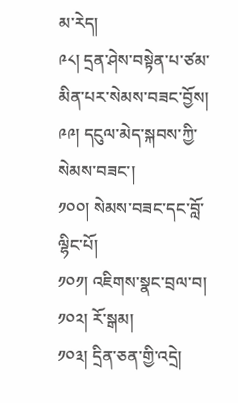མ་རེད།
༩༨། དྲན་ཤེས་བསྟེན་པ་ཙམ་མིན་པར་སེམས་བཟང་བྱོས།
༩༩། དངུལ་མེད་སྐབས་ཀྱི་སེམས་བཟང་།
༡༠༠། སེམས་བཟང་དང་བློ་ལྷིང་པོ།
༡༠༡། འཇིགས་སྣང་བྲལ་བ།
༡༠༢། རོ་སྒམ།
༡༠༣། དྲིན་ཅན་གྱི་འདྲེ།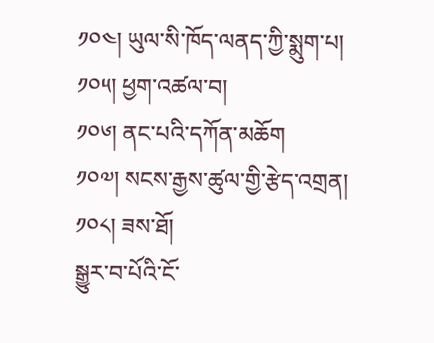༡༠༤། ཡུལ་སི་ཁོད་ལནད་ཀྱི་སྨུག་པ།
༡༠༥། ཕྱག་འཚལ་བ།
༡༠༦། ནང་པའི་དཀོན་མཆོག
༡༠༧། སངས་རྒྱས་ཚུལ་གྱི་རྩེད་འགྲན།
༡༠༨། ཟས་ཐོ།
སྒྱུར་བ་པོའི་ངོ་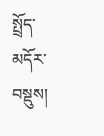སྤྲོད་མདོར་བསྡུས།